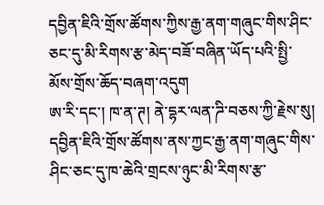དབྱིན་ཇིའི་གྲོས་ཚོགས་ཀྱིས་རྒྱ་ནག་གཞུང་གིས་ཤིང་ཅང་དུ་མི་རིགས་རྩ་མེད་བཟོ་བཞིན་ཡོད་པའི་སྤྱི་མོས་གྲོས་ཆོད་བཞག་འདུག
ཨ་རི་དང་། ཁ་ན་ཊ། ནེ་དྷར་ལན་ཌི་བཅས་ཀྱི་རྗེས་སུ། དབྱིན་ཇིའི་གྲོས་ཚོགས་ནས་ཀྱང་རྒྱ་ནག་གཞུང་གིས་ཤིང་ཅང་དུ་ཁ་ཆེའི་གྲངས་ཉུང་མི་རིགས་རྩ་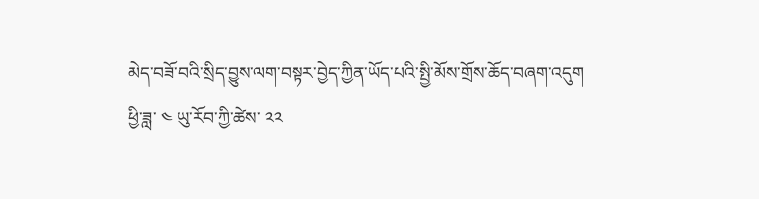མེད་བཟོ་བའི་སྲིད་བྱུས་ལག་བསྟར་བྱེད་ཀྱིན་ཡོད་པའི་སྤྱི་མོས་གྲོས་ཆོད་བཞག་འདུག
ཕྱི་ཟླ་ ༤ ཡུ་རོབ་ཀྱི་ཚེས་ ༢༢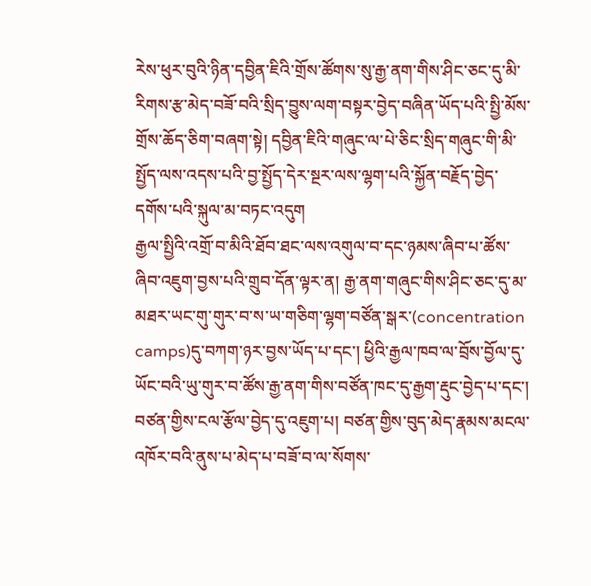རེས་ཕུར་བུའི་ཉིན་དབྱིན་ཇིའི་གྲོས་ཚོགས་སུ་རྒྱ་ནག་གིས་ཤིང་ཅང་དུ་མི་རིགས་རྩ་མེད་བཟོ་བའི་སྲིད་བྱུས་ལག་བསྟར་བྱེད་བཞིན་ཡོད་པའི་སྤྱི་མོས་གྲོས་ཆོད་ཅིག་བཞག་སྟེ། དབྱིན་ཇིའི་གཞུང་ལ་པེ་ཅིང་སྲིད་གཞུང་གི་མི་སྤྱོད་ལས་འདས་པའི་བྱ་སྤྱོད་དེར་སྔར་ལས་ལྷག་པའི་སྐྱོན་བརྗོད་བྱེད་དགོས་པའི་སྐུལ་མ་བཏང་འདུག
རྒྱལ་སྤྱིའི་འགྲོ་བ་མིའི་ཐོབ་ཐང་ལས་འགུལ་བ་དང་ཉམས་ཞིབ་པ་ཚོས་ཞིབ་འཇུག་བྱས་པའི་གྲུབ་དོན་ལྟར་ན། རྒྱ་ནག་གཞུང་གིས་ཤིང་ཅང་དུ་མ་མཐར་ཡང་གུ་གུར་བ་ས་ཡ་གཅིག་ལྷག་བཙོན་སྒར་(concentration camps)དུ་བཀག་ཉར་བྱས་ཡོད་པ་དང་། ཕྱིའི་རྒྱལ་ཁབ་ལ་བྲོས་བྱོལ་དུ་ཡོང་བའི་ཡུ་གུར་བ་ཚོས་རྒྱ་ནག་གིས་བཙོན་ཁང་དུ་རྒྱག་རྡུང་བྱེད་པ་དང་། བཙན་གྱིས་ངལ་རྩོལ་བྱེད་དུ་འཇུག་པ། བཙན་གྱིས་བུད་མེད་རྣམས་མངལ་འཁོར་བའི་ནུས་པ་མེད་པ་བཟོ་བ་ལ་སོགས་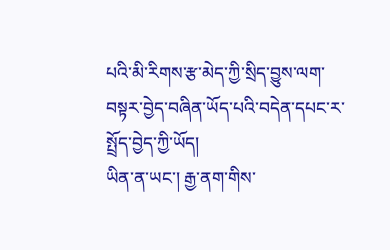པའི་མི་རིགས་རྩ་མེད་ཀྱི་སྲིད་བྱུས་ལག་བསྟར་བྱེད་བཞིན་ཡོད་པའི་བདེན་དཔང་ར་སྤྲོད་བྱེད་ཀྱི་ཡོད།
ཡིན་ན་ཡང་། རྒྱ་ནག་གིས་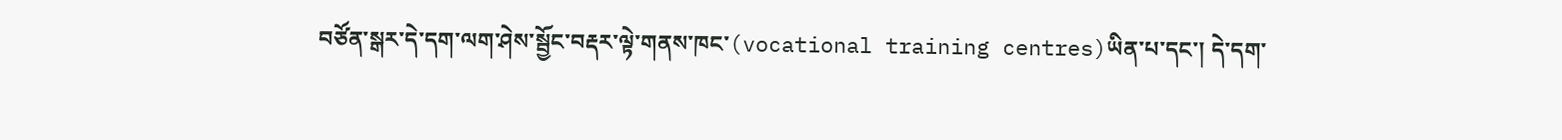བཙོན་སྒར་དེ་དག་ལག་ཤེས་སྦྱོང་བརྡར་ལྟེ་གནས་ཁང་(vocational training centres)ཡིན་པ་དང་། དེ་དག་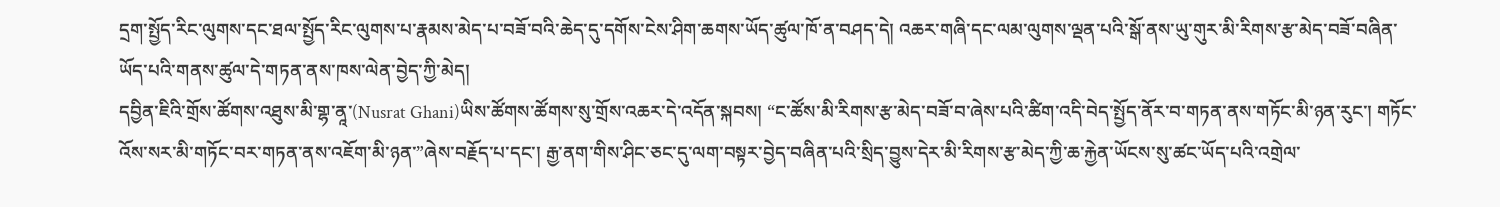དྲག་སྤྱོད་རིང་ལུགས་དང་ཐལ་སྤྱོད་རིང་ལུགས་པ་རྣམས་མེད་པ་བཟོ་བའི་ཆེད་དུ་དགོས་ངེས་ཤིག་ཆགས་ཡོད་ཚུལ་ཁོ་ན་བཤད་དེ། འཆར་གཞི་དང་ལམ་ལུགས་ལྡན་པའི་སྒོ་ནས་ཡུ་གུར་མི་རིགས་རྩ་མེད་བཟོ་བཞིན་ཡོད་པའི་གནས་ཚུལ་དེ་གཏན་ནས་ཁས་ལེན་བྱེད་ཀྱི་མེད།
དབྱིན་ཇིའི་གྲོས་ཚོགས་འཐུས་མི་གྷ་ནཱ་(Nusrat Ghani)ཡིས་ཚོགས་ཚོགས་སུ་གྲོས་འཆར་དེ་འདོན་སྐབས། “ང་ཚོས་མི་རིགས་རྩ་མེད་བཟོ་བ་ཞེས་པའི་ཚིག་འདི་བེད་སྤྱོད་ནོར་བ་གཏན་ནས་གཏོང་མི་ཉན་རུང་། གཏོང་འོས་སར་མི་གཏོང་བར་གཏན་ནས་འཇོག་མི་ཉན་”ཞེས་བརྗོད་པ་དང་། རྒྱ་ནག་གིས་ཤིང་ཅང་དུ་ལག་བསྟར་བྱེད་བཞིན་པའི་སྲིད་བྱུས་དེར་མི་རིགས་རྩ་མེད་ཀྱི་ཆ་རྐྱེན་ཡོངས་སུ་ཚང་ཡོད་པའི་འགྲེལ་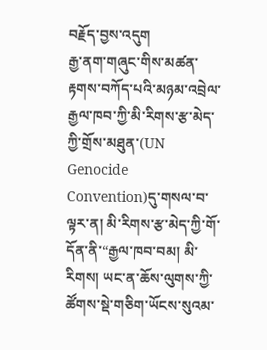བརྗོད་བྱས་འདུག
རྒྱ་ནག་གཞུང་གིས་མཚན་རྟགས་བཀོད་པའི་མཉམ་འབྲེལ་རྒྱལ་ཁབ་ཀྱི་མི་རིགས་རྩ་མེད་ཀྱི་གྲོས་མཐུན་(UN Genocide Convention)དུ་གསལ་བ་ལྟར་ན། མི་རིགས་རྩ་མེད་ཀྱི་གོ་དོན་ནི་“རྒྱལ་ཁབ་བམ། མི་རིགས། ཡང་ན་ཆོས་ལུགས་ཀྱི་ཚོགས་སྡེ་གཅིག་ཡོངས་སུའམ་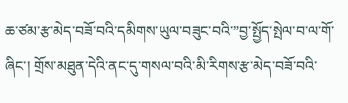ཆ་ཙམ་རྩ་མེད་བཟོ་བའི་དམིགས་ཡུལ་བཟུང་བའི་”བྱ་སྤྱོད་སྤེལ་བ་ལ་གོ་ཞིང་། གྲོས་མཐུན་དེའི་ནང་དུ་གསལ་བའི་མི་རིགས་རྩ་མེད་བཟོ་བའི་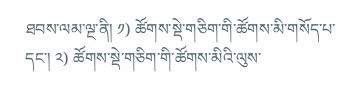ཐབས་ལམ་ལྔ་ནི། ༡) ཚོགས་སྡེ་གཅིག་གི་ཚོགས་མི་གསོད་པ་དང་། ༢) ཚོགས་སྡེ་གཅིག་གི་ཚོགས་མིའི་ལུས་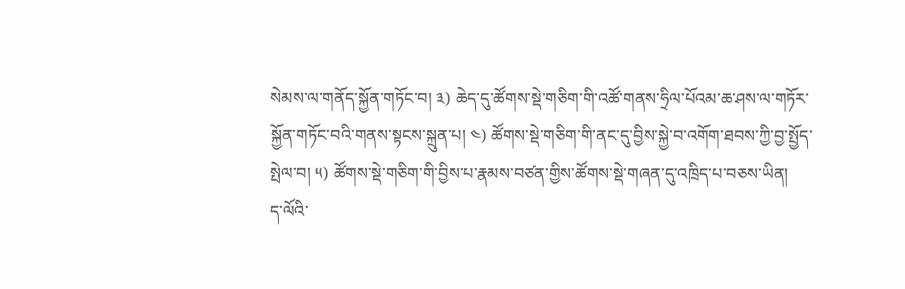སེམས་ལ་གནོད་སྐྱོན་གཏོང་བ། ༣) ཆེད་དུ་ཚོགས་སྡེ་གཅིག་གི་འཚོ་གནས་ཧྲིལ་པོའམ་ཆ་ཤས་ལ་གཏོར་སྐྱོན་གཏོང་བའི་གནས་སྟངས་སྐྲུན་པ། ༤) ཚོགས་སྡེ་གཅིག་གི་ནང་དུ་བྱིས་སྐྱེ་བ་འགོག་ཐབས་ཀྱི་བྱ་སྤྱོད་སྤེལ་བ། ༥) ཚོགས་སྡེ་གཅིག་གི་བྱིས་པ་རྣམས་བཙན་གྱིས་ཚོགས་སྡེ་གཞན་དུ་འཁྲིད་པ་བཅས་ཡིན།
ད་ལོའི་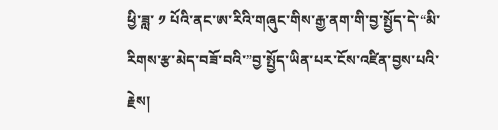ཕྱི་ཟླ་ ༡ པོའི་ནང་ཨ་རིའི་གཞུང་གིས་རྒྱ་ནག་གི་བྱ་སྤྱོད་དེ་“མི་རིགས་རྩ་མེད་བཟོ་བའི་”བྱ་སྤྱོད་ཡིན་པར་ངོས་འཛིན་བྱས་པའི་རྗེས།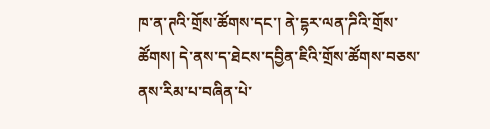ཁ་ན་ཊའི་གྲོས་ཚོགས་དང་། ནེ་དྷར་ལན་ཌིའི་གྲོས་ཚོགས། དེ་ནས་ད་ཐེངས་དབྱིན་ཇིའི་གྲོས་ཚོགས་བཅས་ནས་རིམ་པ་བཞིན་པེ་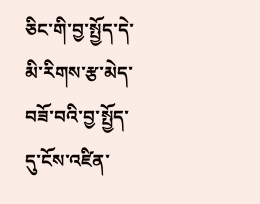ཅིང་གི་བྱ་སྤྱོད་དེ་མི་རིགས་རྩ་མེད་བཟོ་བའི་བྱ་སྤྱོད་དུ་ངོས་འཛིན་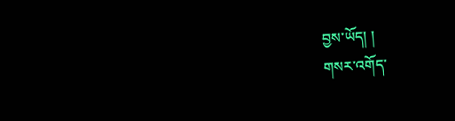བྱས་ཡོད། །
གསར་འགོད་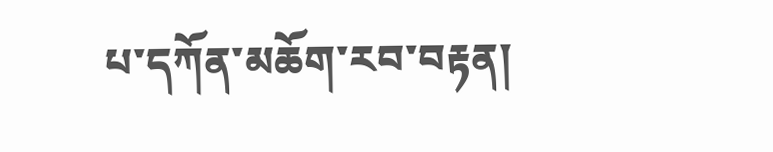པ་དཀོན་མཆོག་རབ་བརྟན།